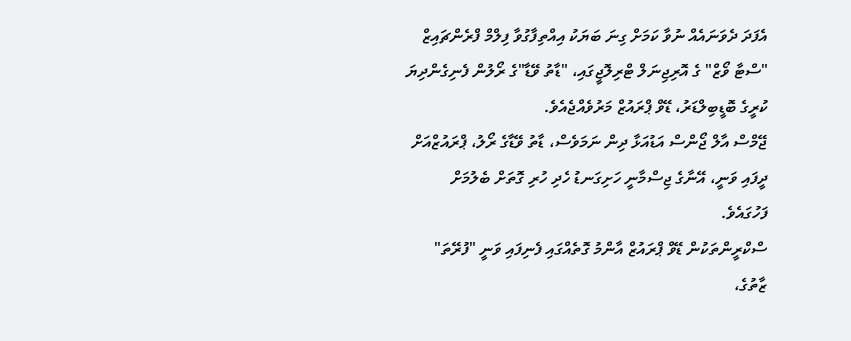އެފަދަ ދެވަނައެއް ނުވާ ކަމަށް ގިނަ ބަޔަކު އިއްތިފާގުވާ ފިލްމް ފްރެންޗައިޒް "ސްޓާ ވޯޒް" ގެ އޮރިޖިނަލް ޓްރިލޮޖީގައި، "ޑާތު ވޭޑާ"ގެ ރޯލުން ފެނިގެންދިޔަ ކުރީގެ ބޮޑީބިލްޑަރު، ޑޭވް ޕްރައުޒް މަރުވެއްޖެއެވެ.
ޖޭމްސް އާލް ޖޯންސް އަޑުއަޅާ ދިން ނަމަވެސް، ޑާތު ވޭޑާގެ ރޯލު، ޕްރައުޒްއަށް ދީފައި ވަނީ، އޭނާގެ ޖިސްމާނީ ހަށިގަނޑު ހެދި ހުރި ގޮތަށް ބެލުމަށް ފަހުގައެވެ.
ސްކްރީންތަކުން ޑޭވް ޕްރައުޒް އާންމު ގޮތެއްގައި ފެނިފައި ވަނީ "ފުރޭތަ" ޒާތުގެ،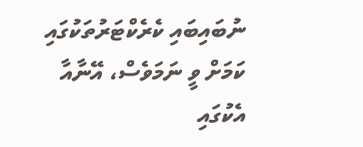ނުބައިބައި ކެރެކްޓަރުތަކުގައި ކަމަށް ވީ ނަމަވެސް، އޭނާއާ އެކުގައި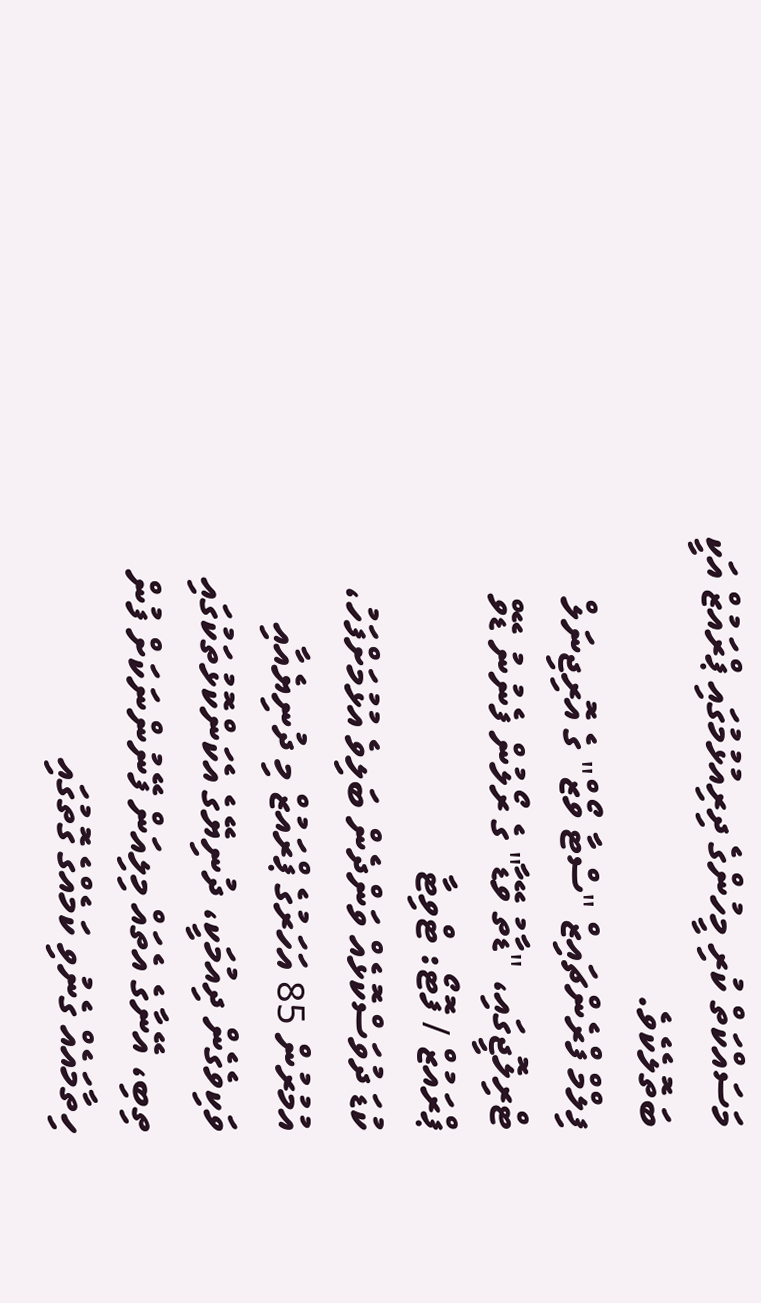މަސައްކަތް ކުރި މީހުންގެ ދިރިއުޅުމުގައި ޕްރައުޒް އަކީ ބަތޮލެކެވެ.
ފިލްމް ފްރެންޗައިޒް "ސްޓާ ވޯޒް" ގެ އޮރިޖިނަލް ޓްރިލޮޖީގައި، "ޑާތު ވޭޑާ" ގެ ރޯލުން ފެނުނު ޑޭވް ޕްރައުޒް / ފޮޓޯ: ޓްވިޓާ
ކުޑަ ދުވަސްކޮޅެއް ވަންދެން ބަލިވެ އުޅުމަށްފަހު، އުމުރުން 85 އަހަރުގެ ޕްރައުޒް މި ދުނިޔެއާއި ވަކިވެގެން ދިއުމަކީ، ދުނިޔޭގެ އެކަންކޮޅުތަކުގައި ތިބި، އޭނާގެ އެތައް މިލިއަން ފޭނުންނަކަށް ފުން ހިތާމައެއް ގެނުވި ކަމެއްގެ ގޮތުގައި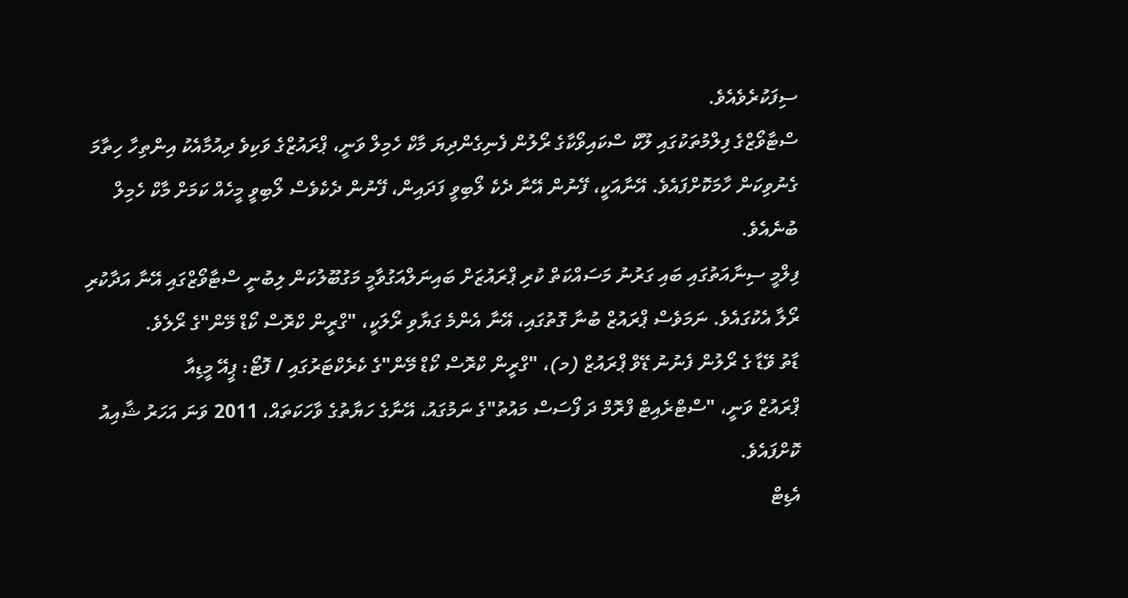ސިފަކުރެވެއެވެ.
ސްޓާވޯޒްގެ ފިލްމުތަކުގައި ލޫކް ސްކައިވޯކާގެ ރޯލުން ފެނިގެންދިޔަ މާކް ހެމިލް ވަނީ، ޕްރައުޒްގެ ވަކިވެ ދިއުމާއެކު އިންތިހާ ހިތާމަ ގެނުވިކަން ހާމަކޮށްފައެވެ. އޭނާއަކީ، ފޭނުން އޭނާ ދެކެ ލޯބިވީ ފަދައިން، ފޭނުން ދެކެވެސް ލޯބިވީ މީހެއް ކަމަށް މާކް ހެމިލް ބުނެއެވެ.
ފިލްމީ ސިނާއަތުގައި ބައި ގަރުނު މަސައްކަތް ކުރި ޕްރައުޒަށް ބައިނަލްއަގުވާމީ މަގުބޫލުކަން ލިބުނީ ސްޓާވޯޒްގައި އޭނާ އަދާކުރި ރޯލާ އެކުގައެވެ. ނަމަވެސް ޕްރައުޒް ބުނާ ގޮތުގައި، އޭނާ އެންމެ ގަޔާވި ރޯލަކީ، "ގްރީން ކްރޮސް ކޯޑް މޭން"ގެ ރޯލެވެ.
ޑާތު ވޭޑާ ގެ ރޯލުން ފެނުނު ޑޭވް ޕްރައުޒް (މ)، "ގްރީން ކްރޮސް ކޯޑް މޭން"ގެ ކެރެކްޓަރުގައި / ފޮޓޯ: ޕީއޭ މީޑިއާ
ޕްރައުޒް ވަނީ، "ސްޓްރެއިޓް ފްރޮމް ދަ ފޯސަސް މައުތު"ގެ ނަމުގައު، އޭނާގެ ހަޔާތުގެ ވާހަކަތައް، 2011 ވަނަ އަހަރު ޝާއިއު ކޮށްފައެވެ.
އެޑިޓް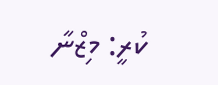ކުރީ: މިޒްނާ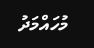މުހައްމަދު